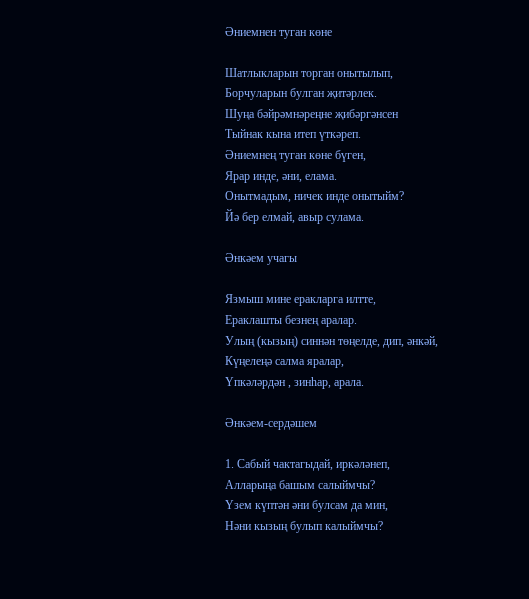Әниемнен туган көне

Шатлыкларын торган онытылып,
Борчуларын булган җитәрлек.
Шуңа бәйрәмнәреңне җибәргәнсен
Тыйнак кына итеп үткәреп.
Әниемнең туган көне бүген,
Ярар инде, әни, елама.
Онытмадым, ничек инде онытыйм?
Йә бер елмай, авыр сулама.

Әнкәем учагы

Язмыш мине еракларга илтте,
Ераклашты безнең аралар.
Улың (кызың) синнән төңелде, дип, әнкәй,
Күңелеңә салма яралар,
Үпкәләрдән , зинһар, арала.

Әнкәем-сердәшем

1. Сабый чактагыдай, иркәләнеп,
Алларыңа башым салыймчы?
Үзем күптән әни булсам да мин,
Нәни кызың булып калыймчы?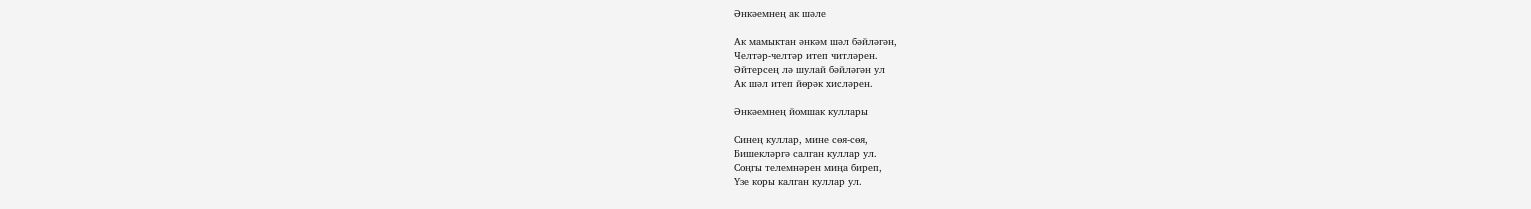Әнкәемнең ак шәле

Ак мамыктан әнкәм шәл бәйләгән,
Челтәр-челтәр итеп читләрен.
Әйтерсең лә шулай бәйләгән ул
Ак шәл итеп йөрәк хисләрен.

Әнкәемнең йомшак куллары

Синең куллар, мине сөя-сөя,
Бишекләргә салган куллар ул.
Соңгы телемнәрен миңа биреп,
Үзе коры калган куллар ул.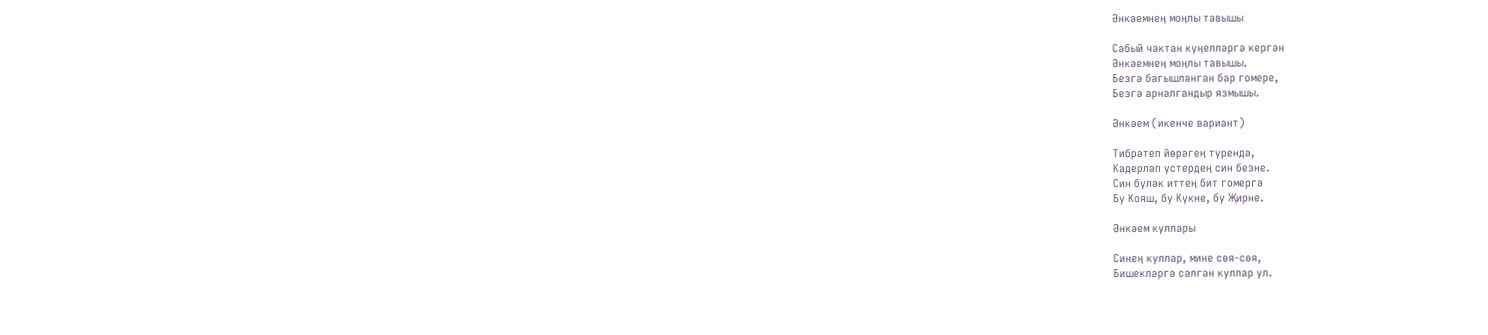Әнкәемнең моңлы тавышы

Сабый чактан күңелләргә кергән
Әнкәемнең моңлы тавышы.
Безгә багышланган бар гомере,
Безгә арналгандыр язмышы.

Әнкәем (икенче вариант)

Тибрәтеп йөрәгең түрендә,
Кадерләп үстердең син безне.
Син бүләк иттең бит гомергә
Бу Кояш, бу Күкне, бу Җирне.

Әнкәем куллары

Синең куллар, мине сөя-сөя,
Бишекләргә салган куллар ул.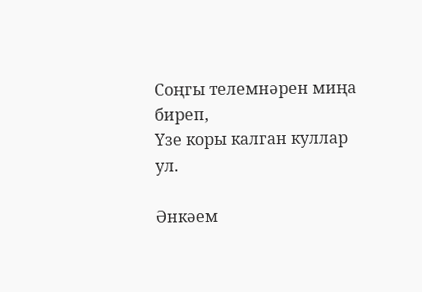Соңгы телемнәрен миңа биреп,
Үзе коры калган куллар ул.

Әнкәем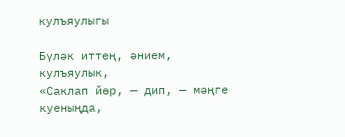кулъяулыгы

Бүләк иттең, әнием, кулъяулык,
«Саклап йөр, — дип, — мәңге куеныңда,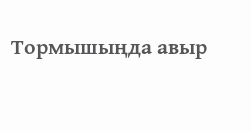Тормышыңда авыр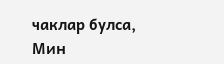чаклар булса,
Мин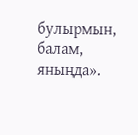булырмын, балам, яныңда».